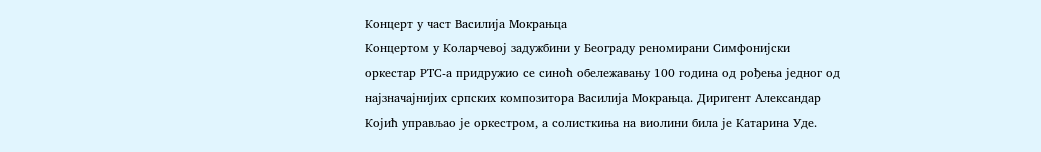Концерт у част Василија Мокрањца
Концертом у Коларчевој задужбини у Београду реномирани Симфонијски оркестар РТС-а придружио се синоћ обележавању 100 година од рођења једног од најзначајнијих српских композитора Василија Мокрањца. Диригент Александар Којић управљао је оркестром, а солисткиња на виолини била је Катарина Уде.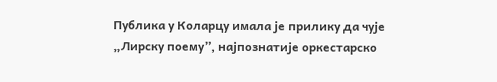Публика у Коларцу имала је прилику да чује „Лирску поему”, најпознатије оркестарско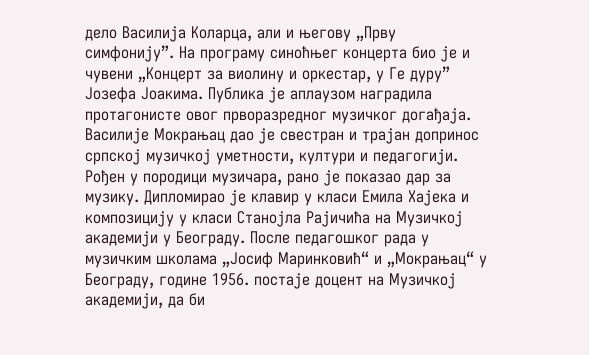дело Василија Коларца, али и његову „Прву симфонију”. На програму синоћњег концерта био је и чувени „Концерт за виолину и оркестар, у Ге дуру” Јозефа Јоакима. Публика је аплаузом наградила протагонисте овог прворазредног музичког догађаја.
Василије Мокрањац дао је свестран и трајан допринос српској музичкој уметности, култури и педагогији. Рођен у породици музичара, рано је показао дар за музику. Дипломирао је клавир у класи Емила Хајека и композицију у класи Станојла Рајичића на Музичкој академији у Београду. После педагошког рада у музичким школама „Јосиф Маринковић“ и „Мокрањац“ у Београду, године 1956. постаје доцент на Музичкој академији, да би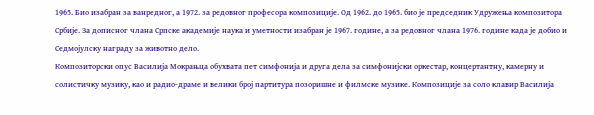1965. Био изабран за ванредног, а 1972. за редовног професора композиције. Од 1962. до 1965. био је председник Удружења композитора Србије. За дописног члана Српске академије наука и уметности изабран је 1967. године, а за редовног члана 1976. године када је добио и Седмојулску награду за животно дело.
Композиторски опус Василија Мокрањца обухвата пет симфонија и друга дела за симфонијски оркестар, концертантну, камерну и солистичку музику, као и радио-драме и велики број партитура позоришне и филмске музике. Композиције за соло клавир Василија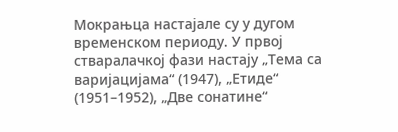Мокрањца настајале су у дугом временском периоду. У првој стваралачкој фази настају „Тема са варијацијама“ (1947), „Етиде“ (1951–1952), „Две сонатине“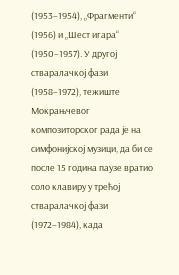(1953–1954), „Фрагменти“ (1956) и „Шест игара“ (1950–1957). У другој стваралачкој фази (1958–1972), тежиште Мокрањчевог композиторског рада је на симфонијској музици, да би се после 15 година паузе вратио соло клавиру у трећој стваралачкој фази (1972–1984), када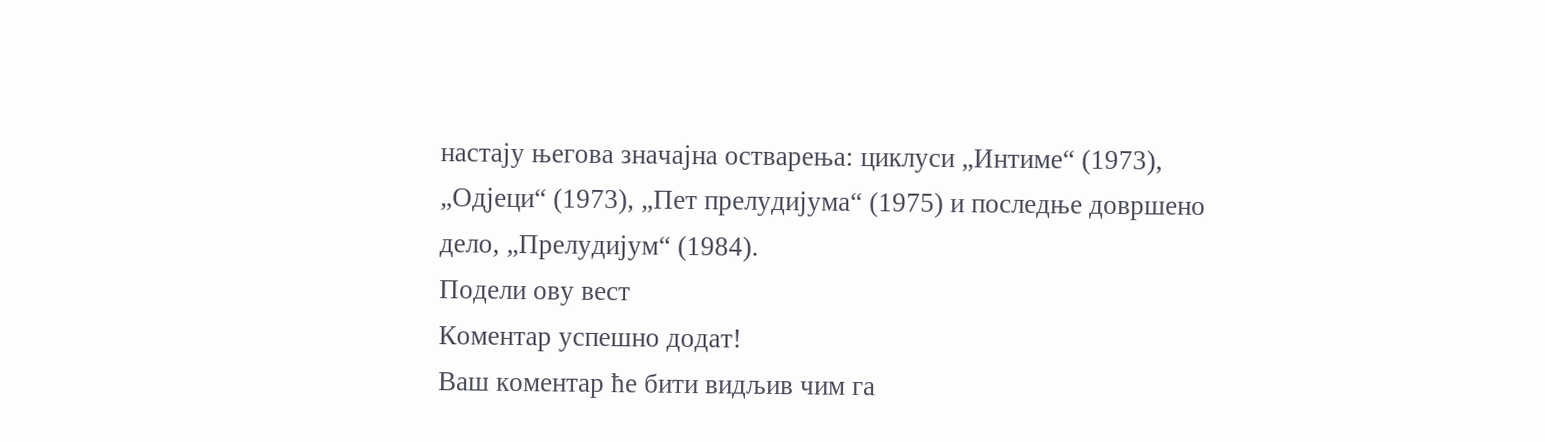настају његова значајна остварења: циклуси „Интиме“ (1973), „Одјеци“ (1973), „Пет прелудијума“ (1975) и последње довршено дело, „Прелудијум“ (1984).
Подели ову вест
Комeнтар успeшно додат!
Ваш комeнтар ћe бити видљив чим га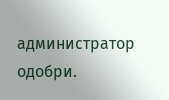администратор одобри.